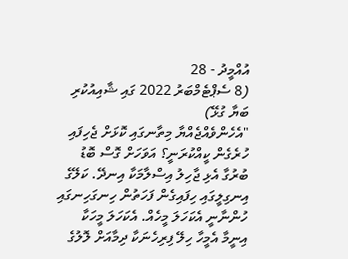އުއްމީދު - 28
(8 ސެޕްޓެމްބަރު 2022 ގައި ޝާއިއުކުރި ބަޔާ ގުޅޭ)
"އެހެންވެއްޖެއްޔާ މިތާނގައި ކޮޅަށް ޖެހިފައި ހުރެގެން ކީއްކުރަނީ؟ އަވަހަށް ގޮސް ބޮޑު ބުރުގާ އެޅި ޖާހިލު އިސްލާމަކާ އިނދޭ. ކަލޭގެ އިނގިލީގައި ހިފައިގެން ފަހަތުން ހިނގަހިނގައި ހުންނާނީ އެކަހަލަ މީހެއް. އެކަހަލަ މީހަކާ އިނީމާ އެމީހާ ހިލޭ ފިރިހެނަކާ ދިމާއަށް ލޮލުގެ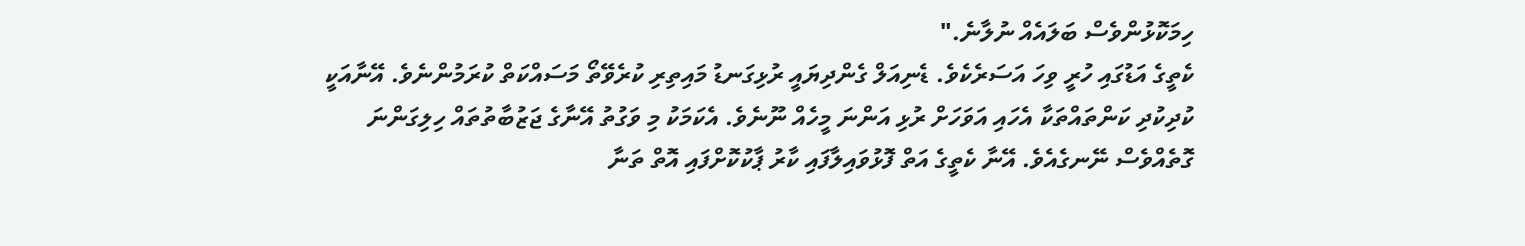ހިމަކޮޅުންވެސް ބަލައެއް ނުލާނެ."
ކެތީގެ އަޑުގައި ހުރީ ވިހަ އަސަރެކެވެ. ޑެނިއަލް ގެންދިޔައީ ރުޅިގަނޑު މައިތިރި ކުރެވޭތޯ މަސައްކަތް ކުރަމުންނެވެ. އޭނާއަކީ ކުދިކުދި ކަންތައްތަކާ އެހައި އަވަހަށް ރުޅި އަންނަ މީހެއް ނޫނެވެ. އެކަމަކު މި ވަގުތު އޭނާގެ ޖަޒުބާތުތައް ހިލިގަންނަ ގޮތެއްވެސް ނޭނގެއެވެ. އޭނާ ކެތީގެ އަތް ފޮޅުވައިލާފައި ކާރު ޕާކުކޮށްފައި އޮތް ތަނާ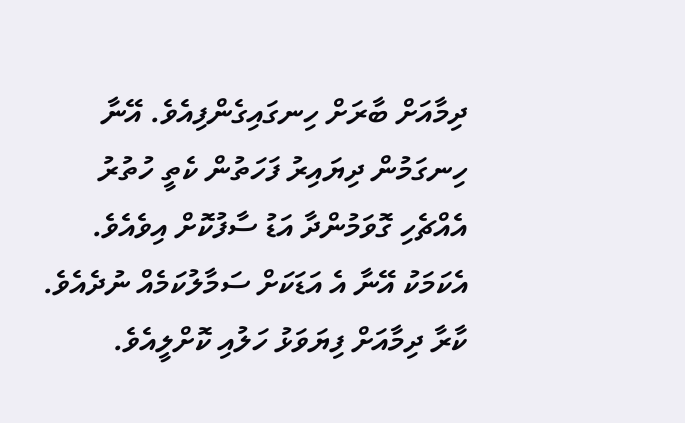ދިމާއަށް ބާރަށް ހިނގައިގެންފިއެވެ. އޭނާ ހިނގަމުން ދިޔައިރު ފަހަތުން ކެތީ ހުތުރު އެއްޗެހި ގޮވަމުންދާ އަޑު ސާފުކޮށް އިވެއެވެ. އެކަމަކު އޭނާ އެ އަޑަކަށް ސަމާލުކަމެއް ނުދެއެވެ. ކާރާ ދިމާއަށް ފިޔަވަޅު ހަލުއި ކޮށްލީއެވެ.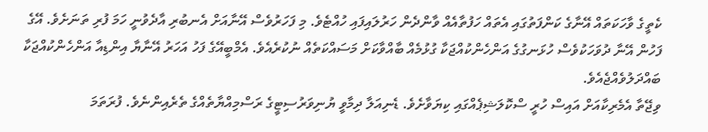ކެތީގެ ވާހަކަތައް އޭނާގެ ކަންފަތުގައި އެތައް ހަފުތާއެއް ވާންދެން ހަރުލައިފައި ހުއްޓެވެ. މި ފަހަރުވެސް އޭނާއަށް އެނބުރި އާދެވުނީ ހަމަ ފުރި ތަނަށެވެ. އޭގެ ފަހުން އޭނާ ދުވަހަކުވެސް ހުޅަނގުގެ އަންހެންކުއްޖަކާ ގުޅުމެއް ބާއްވާކަށް މަސައްކަތެއް ނުކުރެއެވެ. އެމްބީއޭގެ ފަހު އަހަރު އޭނާޔާ އިންޑިއާ އަންހެންކުއްޖަކާ ބައްދަލުވެއްޖެއެވެ.
ވިޖޭތާ އެމެރިކާއަށް އައިސް ހުރީ ސްކޮލަޝިޕެއްގައި ކިޔަވާށެވެ. ޑެނިއަލާ ދިމާވީ ޔުނިވަރުސިޓީގެ ރަސްމިއްޔާތެއްގެ ތެރެއިންނެވެ. ފުރަތަމަ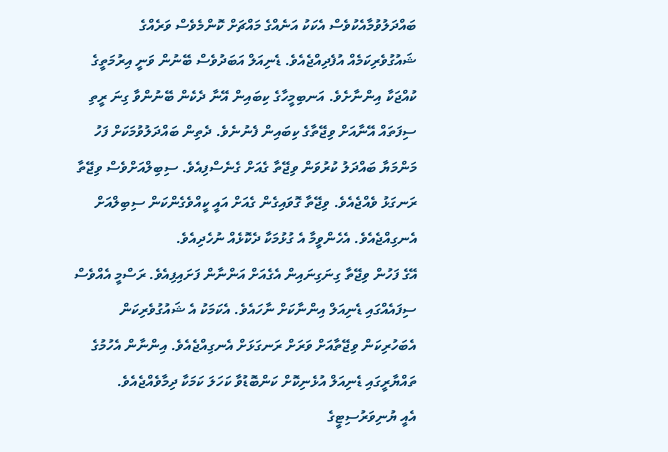ބައްދަލުވުމާއެކުވެސް އެކަކު އަނެއްގެ މައްޗަށް ކޮންމެވެސް ވަރެއްގެ ޝައުގުވެރިކަމެއް އުފެދިއްޖެއެވެ. ޑެނިއަލް އަބަދުވެސް ބޭނުން ވަނީ އިރުމަތީގެ ކުއްޖަކާ އިންނާށެވެ. އަނބިމީހާގެ ކިބައިން އޭނާ ދެކެން ބޭނުންވާ ގިނަ ރީތި ސިފަތައް އޭނާއަށް ވިޖޭތާގެ ކިބައިން ފެނުނެވެ. ދެތިން ބައްދަލުވުމަކަށް ފަހު މަންމަޔާ ބައްދަލު ކުރުވަން ވިޖޭތާ ގެއަށް ގެނެސްފިއެވެ. ސިބިލްއަށްވެސް ވިޖޭތާ ރަނގަޅު ވެއްޖެއެވެ. ވިޖޭތާ ގޮވައިގެން ގެއަށް އައީ ކީއްވެގެންކަން ސިބިލްއަށް އެނގިއްޖެއެވެ. އެހެންވީމާ އެ ގުޅުމަކާ ދެކޮޅެއް ނުހެދިއެވެ.
އޭގެ ފަހުން ވިޖޭތާ ގިނަގިނައިން އެގެއަށް އަންނާން ފަށައިފިއެވެ. ރަސްމީ އެއްވެސް ސިފައެއްގައި ޑެނިއަލް އިންނާކަށް ނާހައެވެ. އެކަމަކު އެ ޝައުގުވެރިކަން އެބަހުރިކަން ވިޖޭތާއަށް ވަރަށް ރަނގަޅަށް އެނގިއްޖެއެވެ. އިންނާން އެހުމުގެ ތައްޔާރީގައި ޑެނިއަލް އުޅެނިކޮށް ކަންބޮޑުވާ ކަހަލަ ކަމަކާ ދިމާވެއްޖެއެވެ.
އެއީ ޔުނިވަރުސިޓީގެ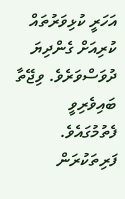އަހަރީ ކުޅިވަރުތައް ކުރިއަށް ގެންދިޔަ ދުވަސްވަރެވެ. ވިޖޭތާ ބައިވެރިވީ ފެތުމުގައެވެ. ފަރިތަކުރަން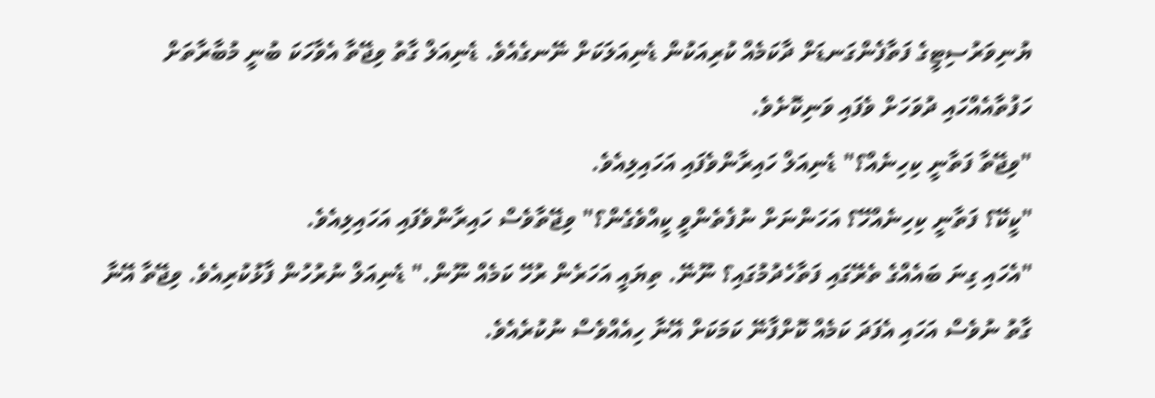ޔުނިވަރުސިޓީގެ ފަތާފެންގަނޑަށް ދާކަމެއް ކުރިއަކުން ޑެނިއަލަކަށް ނޭނގެއެވެ. ޑެނިއަލް ގާތު ވިޖޭތާ އެވާހަކަ ބުނީ މުބާރާތަށް ހަފުތާއެއްހައި ދުވަހަށް ވެފައި ވަނިކޮށެވެ.
"ވިޖޭތާ ފަތާނީ ކިހިނެއް؟" ޑެނިއަލް ހައިރާންވެފައި އަހައިލިއެވެ.
"ކީކޭ؟ ފަތާނީ ކިހިނެއްހޭ؟ އަހަންނަށް ނުފެތެންވީ ކީއްވެގެން؟" ވިޖޭތާވެސް ހައިރާންވެފައި އަހައިލިއެވެ.
"އެހައި ގިނަ ބައެއްގެ ތެރޭގައި ފަތާހެދުމުގައި؟ ނޫނޭ. ތިޔައީ އަހަރެން ރުހޭ ކަމެއް ނޫން." ޑެނިއަލް ނުރުހުން ފާޅުކުރިއެވެ. ވިޖޭތާ އޭނާ ގާތު ނުވެސް އަހައި އެފަދަ ކަމެއް ކޮށްފާނޭ ކަމަކަށް އޭނާ ހިއެއްވެސް ނުކުރެއެވެ.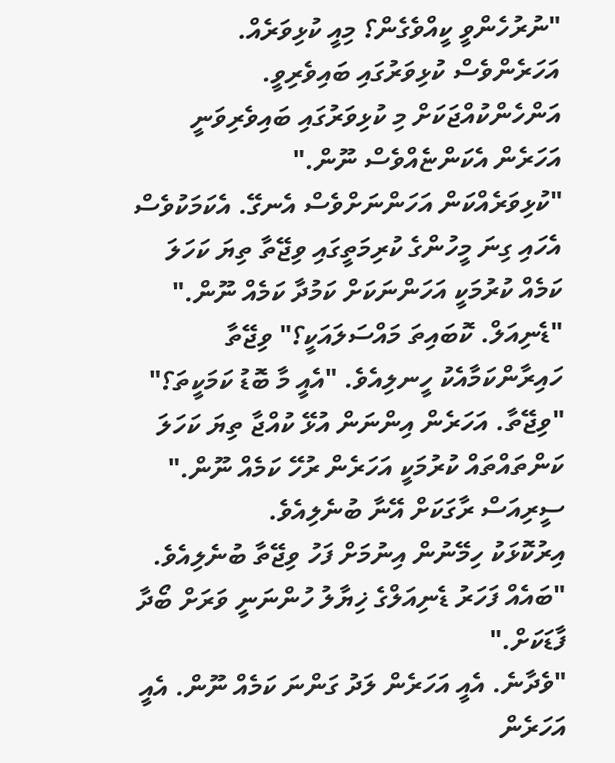"ނުރުހެންވީ ކީއްވެގެން؟ މިއީ ކުޅިވަރެއް. އަހަރެންވެސް ކުޅިވަރުގައި ބައިވެރިވީ. އަންހެންކުއްޖަކަށް މި ކުޅިވަރުގައި ބައިވެރިވަނީ އަހަރެން އެކަންޏެއްވެސް ނޫން."
"ކުޅިވަރެއްކަން އަހަންނަށްވެސް އެނގޭ. އެކަމަކުވެސް އެހައި ގިނަ މީހުންގެ ކުރިމަތީގައި ވިޖޭތާ ތިޔަ ކަހަލަ ކަމެއް ކުރުމަކީ އަހަންނަކަށް ކަމުދާ ކަމެއް ނޫން."
"ޑެނިއަލް. ކޮބައިތަ މައްސަލައަކީ؟" ވިޖޭތާ ހައިރާންކަމާއެކު ހީނލިއެވެ. "އެއީ މާ ބޮޑު ކަމަކީތަ؟"
"ވިޖޭތާ. އަހަރެން އިންނަން އުޅޭ ކުއްޖާ ތިޔަ ކަހަލަ ކަންތައްތައް ކުރުމަކީ އަހަރެން ރުހޭ ކަމެއް ނޫން." ސީރިއަސް ރާގަކަށް އޭނާ ބުނެލިއެވެ.
އިރުކޮޅަކު ހިމޭނުން އިނުމަށް ފަހު ވިޖޭތާ ބުނެލިއެވެ. "ބައެއް ފަހަރު ޑެނިއަލްގެ ޚިޔާލު ހުންނަނީ ވަރަށް ބޯދާ ފާޑަކަށް."
"ވެދާނެ. އެއީ އަހަރެން ލަދު ގަންނަ ކަމެއް ނޫން. އެއީ އަހަރެން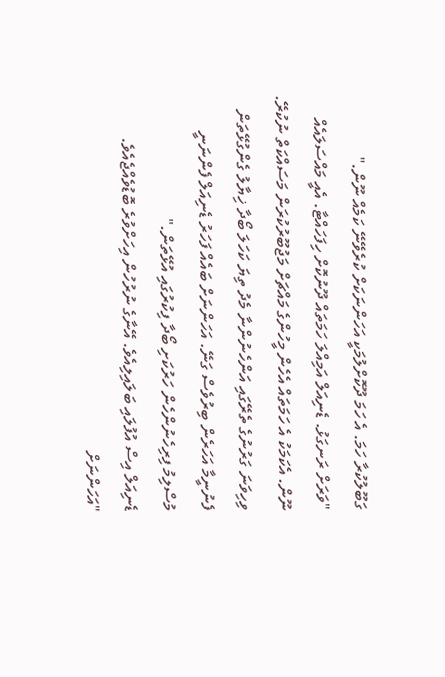ގަބޫލުކުރާ ހަމަ. އެ ހަމަ ދޫކޮށްލުމަކީ އަހަންނަކަށް ކުރެވޭނޭ ކަމެއް ނޫން."
"ވަރަށް ރަނގަޅު. ޑެނިއަލް އަމިއްލަ ހަމަތައް ދޫނުކޮށް ހިފަހައްޓާ. އެއީ މައްސަލައެއް ނޫން. އެކަމަކު އެ ހަމަތައް އެހެން މީހުންގެ މައްޗަށް މަޖުބޫރުކުރަން މަސައްކަތް ނުކުރޭ. ވިހިވަނަ ގަރުނުގެ ތެރޭގައި އަންހެނުންނާ މެދު ތިޔަ ކަހަލަ ބޯދާ ޚިޔާލު ގެންގުޅޭތަން ފެނުނީމާ އަހަރެން ބިރުވެސް ގަނޭ. އަހަންނަށް ބައެއް ފަހަރު ޑެނިއަލް ފެންނަނީ މުސްލިމު ފިރިހެނުންހެން ހަރުކަށި ބޯދާ ފިކުރުގައި އުޅޭތަން."
ޑެނިއަލް އިސް އުފުލައި ބަލައިލިއެވެ. އޭނާގެ ނުރުހުން އިހަށްވުރެ ބޮޑުވެއްޖެއެވެ. "އަހަންނަށް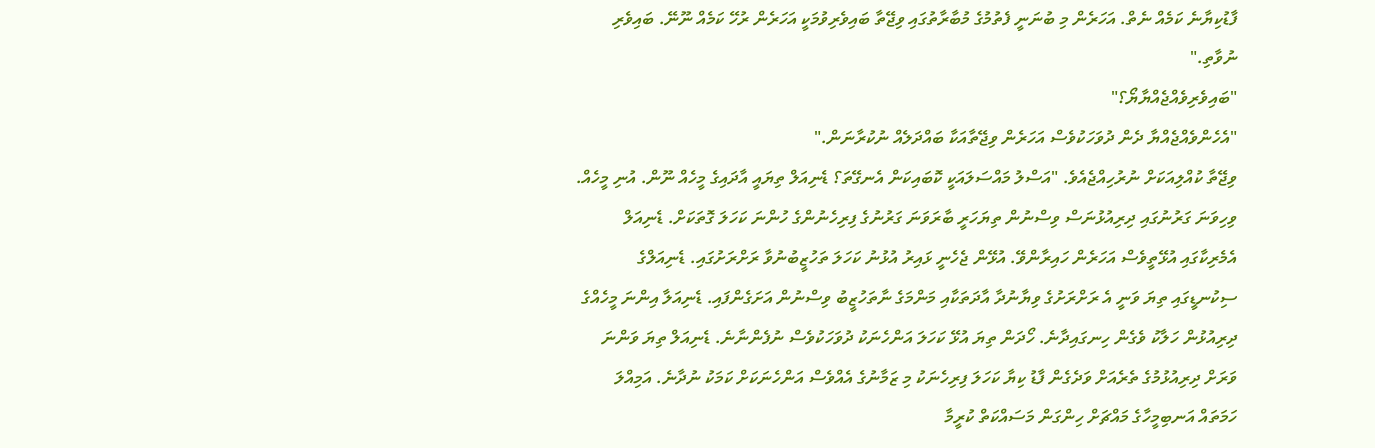ފާޑުކިޔާނެ ކަމެއް ނެތް. އަހަރެން މި ބުނަނީ ފެތުމުގެ މުބާރާތުގައި ވިޖޭތާ ބައިވެރިވުމަކީ އަހަރެން ރުހޭ ކަމެއް ނޫނޭ. ބައިވެރި ނުވާތި."
"ބައިވެރިވެއްޖެއްޔާޔޯ؟"
"އެހެންވެއްޖެއްޔާ ދެން ދުވަހަކުވެސް އަހަރެން ވިޖޭތާއަކާ ބައްދަލެއް ނުކުރާނަން."
ވިޖޭތާ ކުއްލިއަކަށް ނުރުހިއްޖެއެވެ. "އަސްލު މައްސަލައަކީ ކޮބައިކަން އެނގޭތަ؟ ޑެނިއަލް ތިޔައީ އާދައިގެ މީހެއް ނޫން. އުނި މީހެއް. ވިހިވަނަ ގަރުނުގައި ދިރިއުޅުނަސް ވިސްނުން ތިޔަހަރީ ބާރަވަނަ ގަރުނުގެ ފިރިހެނުންގެ ހުންނަ ކަހަލަ ގޮތަކަށް. ޑެނިއަލް އެމެރިކާގައި އުޅޭތީވެސް އަހަރެން ހައިރާންވޭ. އުޅޭން ޖެހެނީ ޅައިރު އުޅުނު ކަހަލަ ތަހުޒީބުނުވާ ރަށްރަށުގައި. ޑެނިއަލްގެ ސިކުނޑީގައި ތިޔަ ވަނީ އެ ރަށްރަށުގެ ވިޔާނުދާ އާދަތަކާއި މަންމަގެ ނާތަހުޒީބު ވިސްނުން އަށަގެންފައި. ޑެނިއަލާ އިންނަ މީހެއްގެ ދިރިއުޅުން ހަލާކު ވެގެން ހިނގައިދާނެ. ހޯދަން ތިޔަ އުޅޭ ކަހަލަ އަންހެނަކު ދުވަހަކުވެސް ނުފެންނާނެ. ޑެނިއަލް ތިޔަ ވަންނަ ވަރަށް ދިރިއުޅުމުގެ ތެރެއަށް ވަދެގެން ފާޑު ކިޔާ ކަހަލަ ފިރިހެނަކު މި ޒަމާނުގެ އެއްވެސް އަންހެނަކަށް ކަމަކު ނުދާނެ. އަމިއްލަ ހަމަތައް އަނބިމީހާގެ މައްޗަށް ހިންގަން މަސައްކަތް ކުރީމާ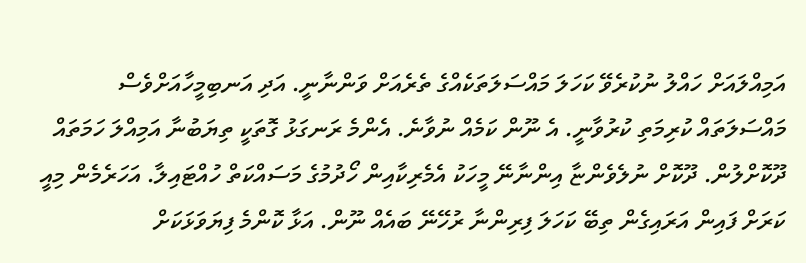އަމިއްލައަށް ހައްލު ނުކުރެވޭ ކަހަލަ މައްސަލަތަކެއްގެ ތެރެއަށް ވަންނާނީ. އަދި އަނބިމީހާއަށްވެސް މައްސަލަތައް ކުރިމަތި ކުރުވާނީ. އެ ނޫން ކަމެއް ނުވާނެ. އެންމެ ރަނގަޅު ގޮތަކީ ތިޔަބުނާ އަމިއްލަ ހަމަތައް ދޫކޮށްލުން. ދޫކޮށް ނުލެވެންޏާ އިންނާނޭ މީހަކު އެމެރިކާއިން ހޯދުމުގެ މަސައްކަތް ހުއްޓައިލާ. އަހަރެމެން މިއީ ކަރަށް ފައިން އަރައިގެން ތިބޭ ކަހަލަ ފިރިންނާ ރުހޭނޭ ބައެއް ނޫން. އަޅާ ކޮންމެ ފިޔަވަޅަކަށް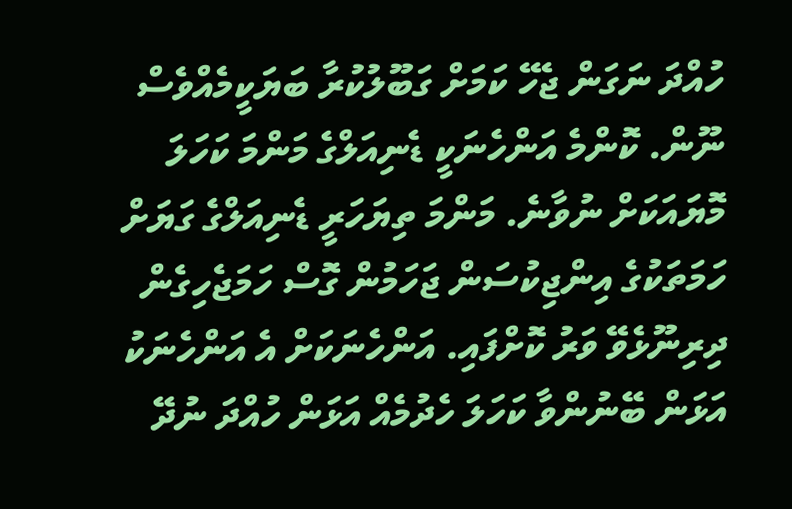ހުއްދަ ނަގަން ޖެހޭ ކަމަށް ގަބޫލުކުރާ ބަޔަކީމެއްވެސް ނޫން. ކޮންމެ އަންހެނަކީ ޑެނިއަލްގެ މަންމަ ކަހަލަ މޮޔައަކަށް ނުވާނެ. މަންމަ ތިޔަހަރީ ޑެނިއަލްގެ ގަޔަށް ހަމަތަކުގެ އިންޖިކުސަން ޖަހަމުން ގޮސް ހަމަޖެހިގެން ދިރިނޫޅެވޭ ވަރު ކޮށްފައި. އަންހެނަކަށް އެ އަންހެނަކު އަޅަން ބޭނުންވާ ކަހަލަ ހެދުމެއް އަޅަން ހުއްދަ ނުދޭ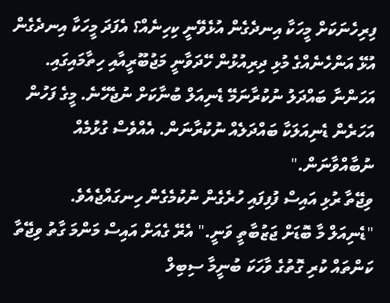ފިރިހެނަކަށް މީހަކާ އިނދެގެން އުޅެވޭނީ ކިހިނެއް؟ އެފަދަ މީހަކާ އިނދެގެން އުޅޭ އަންހެނެއްގެ މުޅި ދިރިއުޅުން ހޭދަވާނީ މަޖުބޫރީއާއި ހިތާމައިގައި. އަހަންނާ ބައްދަލު ނުކުރާނަމޭ ޑެނިއަލް ބުނާކަށް ނުޖެހޭނެ. މީގެ ފަހުން އަހަރެން ޑެނިއަލަކާ ބައްދަލެއް ނުކުރާނަން. އެއްވެސް ގުޅުމެއް ނުބާއްވާނަން."
ވިޖޭތާ ރުޅި އައިސް ފުފިފައި ހުރެގެން ނުކުމެގެން ހިނގައްޖެއެވެ.
"ޑެނިއަލް މާ ބޮޑަށް ޖަޒުބާތީ ވަނީ." އެރޭ ގެއަށް އައިސް މަންމަ ގާތު ވިޖޭތާ ކަންތައް ކުރި ގޮތުގެ ވާހަކަ ބުނީމާ ސިބިލް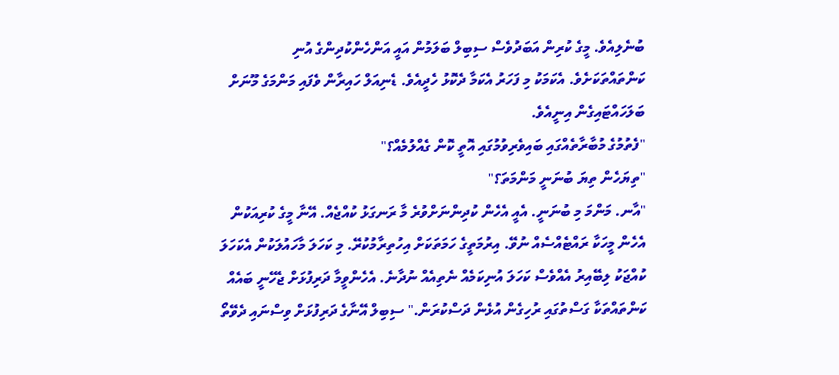ބުނެލިއެވެ. މީގެ ކުރިން އަބަދުވެސް ސިބިލް ބަލަމުން އައީ އަންހެންކުދިންގެ އުނި ކަންތައްތަކަށެވެ. އެކަމަކު މި ފަހަރު އެކަމާ ދެކޮޅު ހެދީއެވެ. ޑެނިއަލް ހައިރާން ވެފައި މަންމަގެ މޫނަށް ބަލަހައްޓައިގެން އިނީއެވެ.
"ފެތުމުގެ މުބާރާތެއްގައި ބައިވެރިވުމުގައި އޮތީ ކޮން ގެއްލުމެއް؟"
"ތިޔަހެން ތިޔަ ބުނަނީ މަންމަތަ؟"
"އާނ. މަންމަ މި ބުނަނީ. އެއީ އެހެން ކުދިންނަށްވުރެ މާ ރަނގަޅު ކުއްޖެއް. އޭނާ މީގެ ކުރިއަކުން އެހެން މީހަކާ ރައްޓެއްސެއް ނުވޭ. އިރުމަތީގެ ހަމަތަކަށް އިހުތިރާމުކުރޭ. މި ކަހަލަ މާހައުލަކުން އެކަހަލަ ކުއްޖަކު ލިބޭއިރު އެއްވެސް ކަހަލަ އުނިކަމެއް ނެތިއެއް ނުދާނެ. އެހެންވީމާ ދަރިފުޅަށް ޖެހޭނީ ބައެއް ކަންތައްތަކާ ގަސްތުގައި ރުހިގެން އުޅެން ދަސްކުރަން." ސިބިލް އޭނާގެ ދަރިފުޅަށް ވިސްނައި ދެވޭތޯ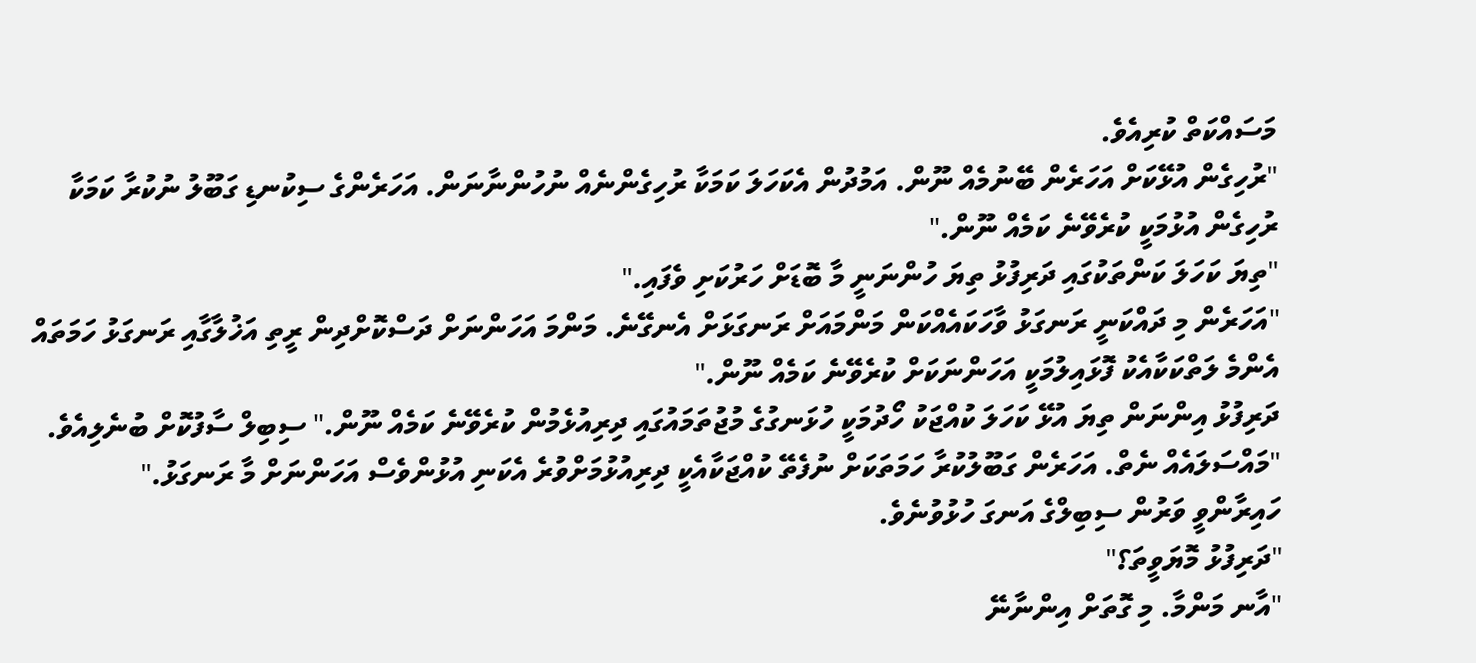މަސައްކަތް ކުރިއެވެ.
"ރުހިގެން އުޅޭކަށް އަހަރެން ބޭނުމެއް ނޫން. އަމުދުން އެކަހަލަ ކަމަކާ ރުހިގެންނެއް ނުހުންނާނަން. އަހަރެންގެ ސިކުނޑި ގަބޫލު ނުކުރާ ކަމަކާ ރުހިގެން އުޅުމަކީ ކުރެވޭނެ ކަމެއް ނޫން."
"ތިޔަ ކަހަލަ ކަންތަކުގައި ދަރިފުޅު ތިޔަ ހުންނަނީ މާ ބޮޑަށް ހަރުކަށި ވެފައި."
"އަހަރެން މި ދައްކަނީ ރަނގަޅު ވާހަކައެއްކަން މަންމައަށް ރަނގަޅަށް އެނގޭނެ. މަންމަ އަހަންނަށް ދަސްކޮށްދިން ރީތި އަޚުލާގާއި ރަނގަޅު ހަމަތައް އެންމެ ލަތްކަކާއެކު ފޮޅައިލުމަކީ އަހަންނަކަށް ކުރެވޭނެ ކަމެއް ނޫން."
ދަރިފުޅު އިންނަން ތިޔަ އުޅޭ ކަހަލަ ކުއްޖަކު ހޯދުމަކީ ހުޅަނގުގެ މުޖުތަމައުގައި ދިރިއުޅެމުން ކުރެވޭނެ ކަމެއް ނޫން." ސިބިލް ސާފުކޮށް ބުނެލިއެވެ.
"މައްސަލައެއް ނެތް. އަހަރެން ގަބޫލުކުރާ ހަމަތަކަށް ނުފެތޭ ކުއްޖަކާއެކީ ދިރިއުޅުމަށްވުރެ އެކަނި އުޅުންވެސް އަހަންނަށް މާ ރަނގަޅު."
ހައިރާންވީ ވަރުން ސިބިލްގެ އަނގަ ހުޅުވުނެވެ.
"ދަރިފުޅު މޮޔަވީތަ؟"
"އާނ މަންމާ. މި ގޮތަށް އިންނާނޭ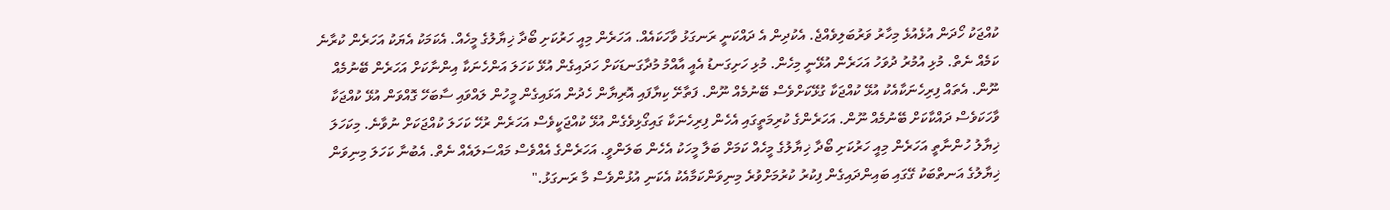ކުއްޖަކު ހޯދަން އުޅެއުޅެ މިހާރު ވަރުބަލިވެއްޖެ. އެކުދިން އެ ދައްކަނީ ރަނގަޅު ވާހަކައެއް. އަހަރެން މިއީ ހަރުކަށި ބޯދާ ޚިޔާލުގެ މީހެއް. އެކަމަކު އެޔަކު އަހަރެން ކުރާނެ ކަމެއް ނެތް. މުޅި އުމުރު ދުވަހު އަހަރެން އުޅޭނީ މިހެން. މުޅި ހަށިގަނޑު އެއީ އާއްމު މުދާގަނޑަކަށް ހަދައިގެން އުޅޭ ކަހަލަ އަންހެނަކާ އިންނާކަށް އަހަރެން ބޭނުމެއް ނޫން. އެތައް ފިރިހެނަކާއެކު އުޅޭ ކުއްޖަކާ ގުޅޭކަށްވެސް ބޭނުމެއް ނޫން. ފަތާށޭ ކިޔާފައި އޮރިޔާން ހެދުން އަޅައިގެން މީހުން ލައްވައި ސާބަހޭ ގޮއްވަން އުޅޭ ކުއްޖަކާ ވާހަކަވެސް ދައްކާކަށް ބޭނުމެއް ނޫން. އަހަރެންގެ ކުރިމަތީގައި އެހެން ފިރިހެނަކާ ގައިގޯޅިވެގެން އުޅޭ ކުއްޖަކީވެސް އަހަރެން ރުހޭ ކަހަލަ ކުއްޖަކަށް ނުވާނެ. މިކަހަލަ ޚިޔާލު ހުންނާތީ އަހަރެން މިއީ ހަރުކަށި ބޯދާ ޚިޔާލުގެ މީހެއް ކަމަށް ބަލާ މީހަކު އެހެން ބަލަންވީ. އަހަރެންގެ އެއްވެސް މައްސަލައެއް ނެތް. އެބުނާ ކަހަލަ މިނިވަން ޚިޔާލުގެ އަނތްބަކު ގޭގައި ބައިންދައިގެން ފިކުރު ކުރުމަށްވުރެ މިނިވަންކަމާއެކު އެކަނި އުޅުންވެސް މާ ރަނގަޅު."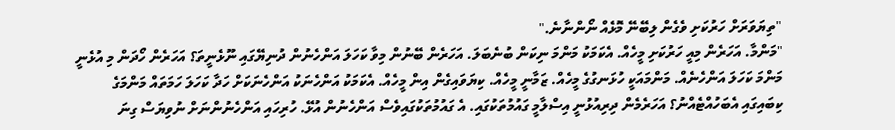"ތިޔަވަރަށް ހަރުކަށި ވެގެން ލިބޭނޭ މޮޅެއް ނޯންނާނެ."
"މަންމާ. އަހަރެން މިއީ ހަރުކަށި މީހެއް. އެކަމަކު މަންމަ ނިކަން ބުނެބަލަ. އަހަރެން ބޭނުން މިވާ ކަހަލަ އަންހެނުން ދުނިޔޭގައި ނޫޅެނީތަ؟ އަހަރެން ހޯދަން މި އުޅެނީ މަންމަ ކަހަލަ އަންހެނެއް. މަންމައަކީ ހުޅަނގުގެ މީހެއް. ޒަމާނީ މީހެއް. ކިޔަވައިގެން އިން މީހެއް. އެކަމަކު އަންހެނަކު އަންހެނަކަށް ހަދާ ކަހަލަ ހަމަތައް މަންމަގެ ކިބައިގައި އެބަހުއްޓެއްނު؟ އަހަރެމެން ދިރިއުޅުނީ އިސްލާމީ ގައުމުތަކުގައި. އެ ގައުމުތަކުގައިވެސް އަންހެނުން އުޅޭ. ހުރިހައި އަންހެނުންނަށް ނުވިޔަސް ގިނަ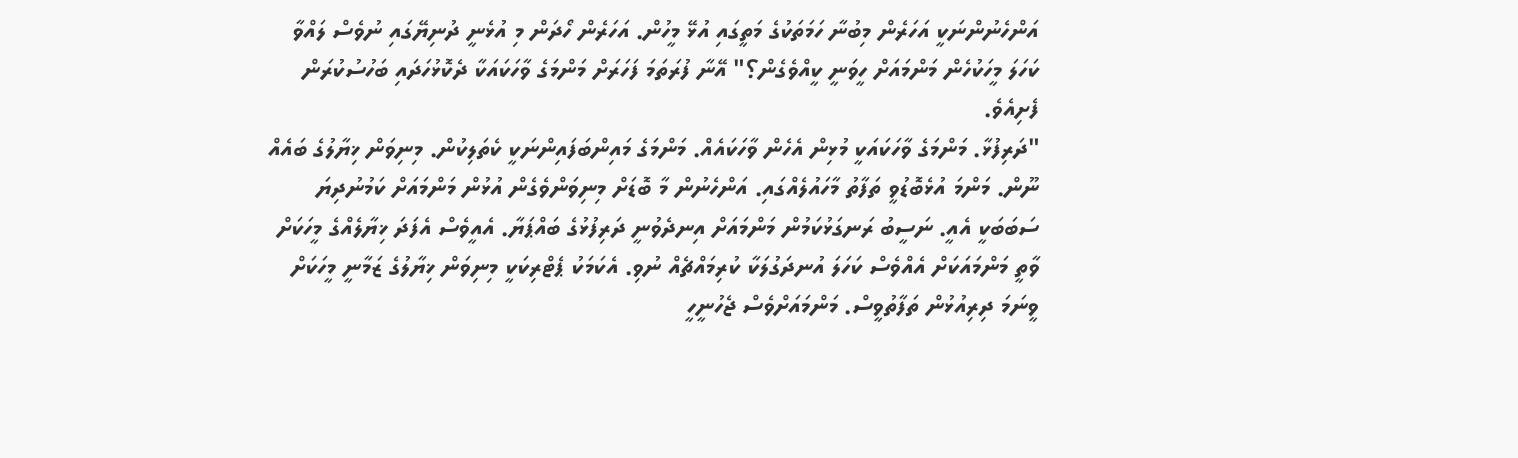އަންހެނުންނަކީ އަހަރެން މިބުނާ ހަމަތަކުގެ މަތީގައި އުޅޭ މީހުން. އަހަރެން ހޯދަން މި އުޅެނީ ދުނިޔޭގައި ނުވެސް ލައްވާ ކަހަލަ މީހަކުހެން މަންމައަށް ހީވަނީ ކީއްވެގެން؟" އޭނާ ފުރަތަމަ ފަހަރަށް މަންމަގެ ވާހަކައަކާ ދެކޮޅުހަދައި ބަހުސުކުރަން ފެށިއެވެ.
"ދަރިފުޅާ. މަންމަގެ ވާހަކައަކީ މުޅިން އެހެން ވާހަކައެއް. މަންމަގެ މައިންބަފައިންނަކީ ކެތަލިކުން. މިނިވަން ޚިޔާލުގެ ބައެއް ނޫން. މަންމަ އުޅެބޮޑުވީ ތަފާތު މާހައުލެއްގައި. އަންހެނުން މާ ބޮޑަށް މިނިވަންވެގެން އުޅުން މަންމައަށް ކަމުނުދިޔަ ސަބަބަކީ އެއީ. ނަސީބު ރަނގަޅުކަމުން މަންމައަށް އިނދެވުނީ ދަރިފުޅުގެ ބައްޕަޔާ. އެއީވެސް އެފަދަ ޚިޔާލެއްގެ މީހަކަށް ވާތީ މަންމައަކަށް އެއްވެސް ކަހަލަ އުނދަގުލަކާ ކުރިމައްޗެއް ނުވި. އެކަމަކު ޕެޓްރިކަކީ މިނިވަން ޚިޔާލުގެ ޒަމާނީ މީހަކަށް ވީނަމަ ދިރިއުޅުން ތަފާތުވީސް. މަންމައަށްވެސް ޖެހުނީހީ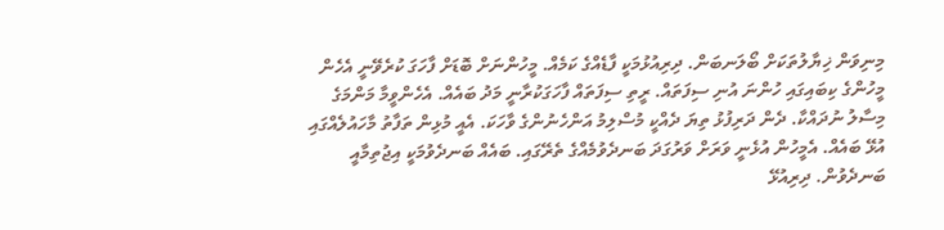މިނިވަން ޚިޔާލުތަކަށް ބޯލަނބަން. ދިރިއުޅުމަކީ ފާޑެއްގެ ކަމެއް. މީހުންނަށް ބޮޑަށް ފާހަގަ ކުރެވޭނީ އެހެން މީހުންގެ ކިބައިގައި ހުންނަ އުނި ސިފަތައް. ރީތި ސިފަތައް ފާހަގަކުރާނީ މަދު ބައެއް. އެހެންވީމާ މަންމަގެ މިސާލު ނުދައްކާ. ދެން ދަރިފުޅު ތިޔަ ދެއްކީ މުސްލިމު އަންހެނުންގެ ވާހަކަ. އެއީ މުޅިން ތަފާތު މާހައުލެއްގައި އުޅޭ ބައެއް. އެމީހުން އުޅެނީ ވަރަށް ވަރުގަދަ ބަނދެވުމެއްގެ ތެރޭގައި. ބައެއް ބަނދެވުމަކީ އިޖުތިމާއީ ބަނދެވުން. ދިރިއުޅޭ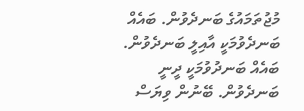މުޖުތަމައުގެ ބަނދެވުން. ބައެއް ބަނދެވުމަކީ އާއިލީ ބަނދެވުން. ބައެއް ބަނދުވުމަކީ ދީނީ ބަނދެވުން. ބޭނުން ވިޔަސް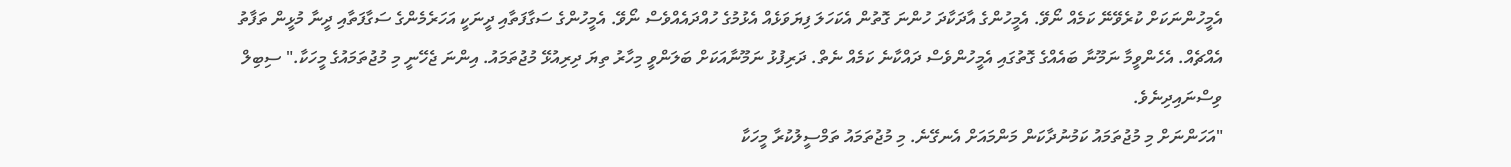އެމީހުންނަކަށް ކުރެވޭނޭ ކަމެއް ނޯވޭ. އެމީހުންގެ އާދަކާދަ ހުންނަ ގޮތުން އެކަހަލަ ފިޔަވަޅެއް އެޅުމުގެ ހުއްދައެއްވެސް ނޯވޭ. އެމީހުންގެ ސަގާފަތާއި ދީނަކީ އަހަރެމެންގެ ސަގާފަތާއި ދީނާ މުޅީން ތަފާތު އެއްޗެއް. އެހެންވީމާ ނަމޫނާ ބައެއްގެ ގޮތުގައި އެމީހުންވެސް ދައްކާނެ ކަމެއް ނެތް. ދަރިފުޅު ނަމޫނާއަކަށް ބަލަންވީ މިހާރު ތިޔަ ދިރިއުޅޭ މުޖުތަމައު. އިންނަ ޖެހޭނީ މި މުޖުތަމައުގެ މީހަކާ." ސިބިލް ވިސްނައިދިނެވެ.
"އަހަންނަށް މި މުޖުތަމައު ކަމުނުދާކަން މަންމައަށް އެނގޭނެ. މި މުޖުތަމައު ތަމްސީލުކުރާ މީހަކާ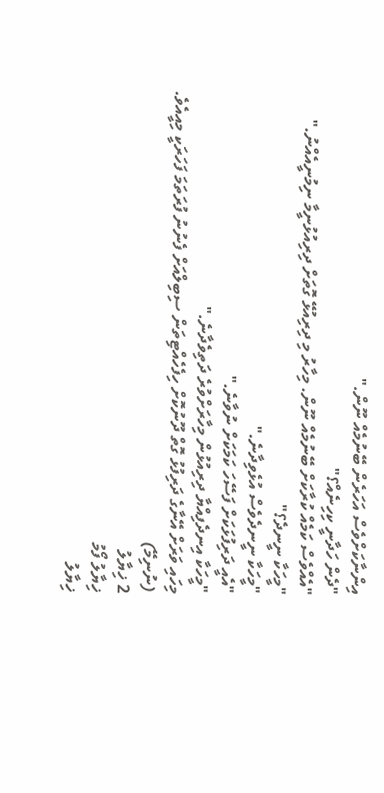އިންނާކަށްވެސް އަހަރެން ބޭނުމެއް ނޫން."
"ދެން ހަދާނީ ކިހިނެއް؟"
"އެއްވެސް ކަމެއް ކުރާކަށް ބޭނުމެއް ނޫން. މިހާރު މި ދިރިއުޅޭ ގޮތަށް ދިރިއުޅުނީމާ ނިމުނީއެއްނު."
"މީހަކާ ނީނދެ؟"
"މީހަކާ ނީނދެވެސް އުޅެވިދާނެ."
"އެއީ ދަރިފުޅަކަށް ފަސޭހަ ކަމަކަށް ނުވާނެ."
"މީހަކާ އިނދެފިއްޔާ ދިރިއުޅުން މިހާރަށްވުރެ ދަތިވެދާނެ."
މިހައި ވަރަށް އޭނާގެ ދަރިފުޅު ގޮތް ދޫނުކޮށް ހިފެހެއްޓިތަން ސިބިލްއަށް ފެނުނު ފުރަތަމަ ފަހަރަކީ މިއީއެވެ.
(ނުނިމޭ)
2 ޚިޔާލު
ޚިޔާލު ފޯމު
ޚިޔާލު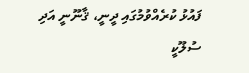ފައުޅު ކުރެއްވުމުގައި ދީނީ، ޤާނޫނީ އަދި ސުލޫކީ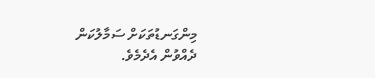މިންގަނޑުތަކަށް ސަމާލުކަން ދެއްވުން އެދެމެވެ.